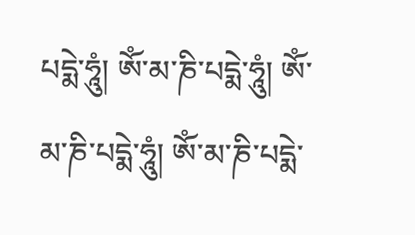པདྨེ་ཧཱུཾ། ཨོཾ་མ་ཎི་པདྨེ་ཧཱུཾ། ཨོཾ་མ་ཎི་པདྨེ་ཧཱུཾ། ཨོཾ་མ་ཎི་པདྨེ་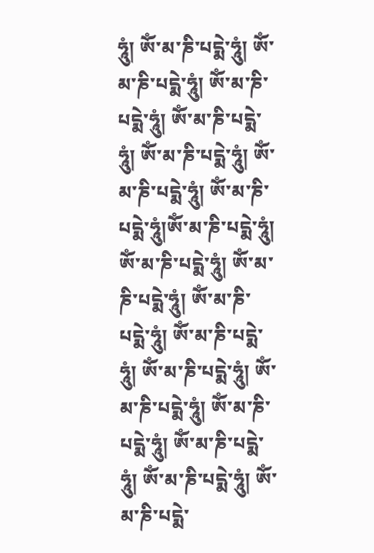ཧཱུཾ། ཨོཾ་མ་ཎི་པདྨེ་ཧཱུཾ། ཨོཾ་མ་ཎི་པདྨེ་ཧཱུཾ། ཨོཾ་མ་ཎི་པདྨེ་ཧཱུཾ། ཨོཾ་མ་ཎི་པདྨེ་ཧཱུཾ། ཨོཾ་མ་ཎི་པདྨེ་ཧཱུཾ། ཨོཾ་མ་ཎི་པདྨེ་ཧཱུཾ། ཨོཾ་མ་ཎི་པདྨེ་ཧཱུཾ།ཨོཾ་མ་ཎི་པདྨེ་ཧཱུཾ། ཨོཾ་མ་ཎི་པདྨེ་ཧཱུཾ། ཨོཾ་མ་ཎི་པདྨེ་ཧཱུཾ། ཨོཾ་མ་ཎི་པདྨེ་ཧཱུཾ། ཨོཾ་མ་ཎི་པདྨེ་ཧཱུཾ། ཨོཾ་མ་ཎི་པདྨེ་ཧཱུཾ། ཨོཾ་མ་ཎི་པདྨེ་ཧཱུཾ། ཨོཾ་མ་ཎི་པདྨེ་ཧཱུཾ། ཨོཾ་མ་ཎི་པདྨེ་ཧཱུཾ། ཨོཾ་མ་ཎི་པདྨེ་ཧཱུཾ། ཨོཾ་མ་ཎི་པདྨེ་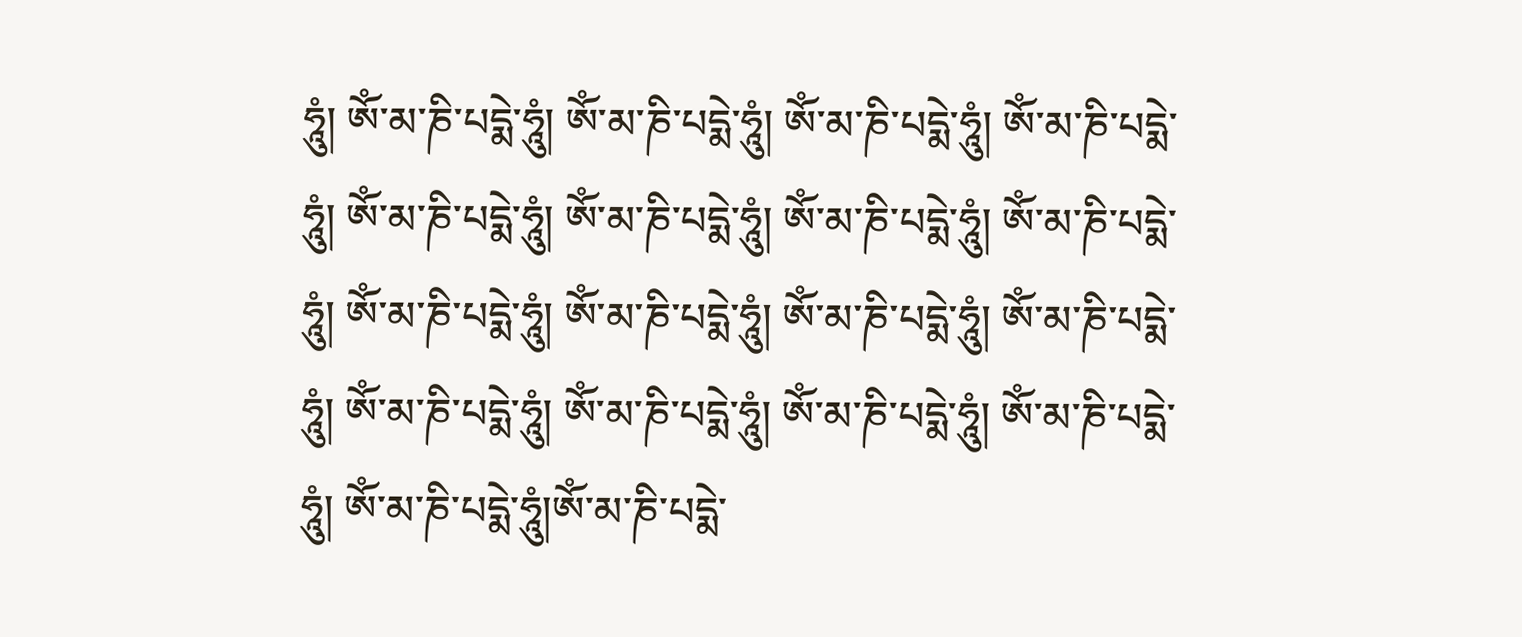ཧཱུཾ། ཨོཾ་མ་ཎི་པདྨེ་ཧཱུཾ། ཨོཾ་མ་ཎི་པདྨེ་ཧཱུཾ། ཨོཾ་མ་ཎི་པདྨེ་ཧཱུཾ། ཨོཾ་མ་ཎི་པདྨེ་ཧཱུཾ། ཨོཾ་མ་ཎི་པདྨེ་ཧཱུཾ། ཨོཾ་མ་ཎི་པདྨེ་ཧཱུཾ། ཨོཾ་མ་ཎི་པདྨེ་ཧཱུཾ། ཨོཾ་མ་ཎི་པདྨེ་ཧཱུཾ། ཨོཾ་མ་ཎི་པདྨེ་ཧཱུཾ། ཨོཾ་མ་ཎི་པདྨེ་ཧཱུཾ། ཨོཾ་མ་ཎི་པདྨེ་ཧཱུཾ། ཨོཾ་མ་ཎི་པདྨེ་ཧཱུཾ། ཨོཾ་མ་ཎི་པདྨེ་ཧཱུཾ། ཨོཾ་མ་ཎི་པདྨེ་ཧཱུཾ། ཨོཾ་མ་ཎི་པདྨེ་ཧཱུཾ། ཨོཾ་མ་ཎི་པདྨེ་ཧཱུཾ། ཨོཾ་མ་ཎི་པདྨེ་ཧཱུཾ།ཨོཾ་མ་ཎི་པདྨེ་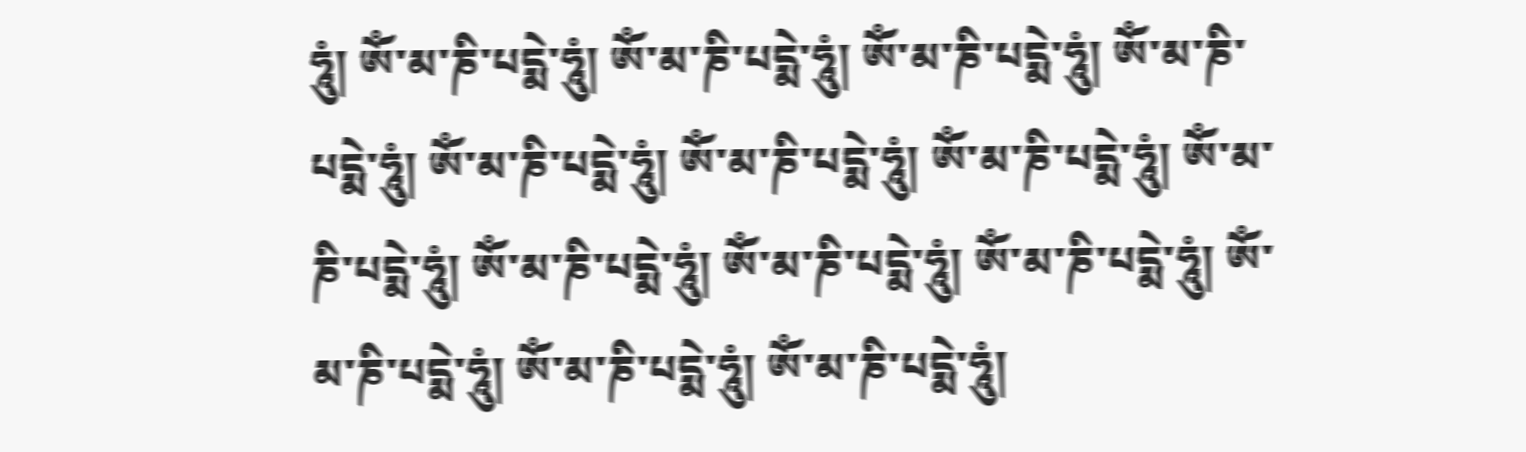ཧཱུཾ། ཨོཾ་མ་ཎི་པདྨེ་ཧཱུཾ། ཨོཾ་མ་ཎི་པདྨེ་ཧཱུཾ། ཨོཾ་མ་ཎི་པདྨེ་ཧཱུཾ། ཨོཾ་མ་ཎི་པདྨེ་ཧཱུཾ། ཨོཾ་མ་ཎི་པདྨེ་ཧཱུཾ། ཨོཾ་མ་ཎི་པདྨེ་ཧཱུཾ། ཨོཾ་མ་ཎི་པདྨེ་ཧཱུཾ། ཨོཾ་མ་ཎི་པདྨེ་ཧཱུཾ། ཨོཾ་མ་ཎི་པདྨེ་ཧཱུཾ། ཨོཾ་མ་ཎི་པདྨེ་ཧཱུཾ། ཨོཾ་མ་ཎི་པདྨེ་ཧཱུཾ། ཨོཾ་མ་ཎི་པདྨེ་ཧཱུཾ། ཨོཾ་མ་ཎི་པདྨེ་ཧཱུཾ། ཨོཾ་མ་ཎི་པདྨེ་ཧཱུཾ།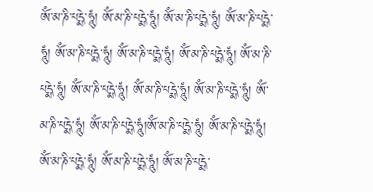ཨོཾ་མ་ཎི་པདྨེ་ཧཱུཾ། ཨོཾ་མ་ཎི་པདྨེ་ཧཱུཾ། ཨོཾ་མ་ཎི་པདྨེ་ཧཱུཾ། ཨོཾ་མ་ཎི་པདྨེ་ཧཱུཾ། ཨོཾ་མ་ཎི་པདྨེ་ཧཱུཾ། ཨོཾ་མ་ཎི་པདྨེ་ཧཱུཾ། ཨོཾ་མ་ཎི་པདྨེ་ཧཱུཾ། ཨོཾ་མ་ཎི་པདྨེ་ཧཱུཾ། ཨོཾ་མ་ཎི་པདྨེ་ཧཱུཾ། ཨོཾ་མ་ཎི་པདྨེ་ཧཱུཾ། ཨོཾ་མ་ཎི་པདྨེ་ཧཱུཾ། ཨོཾ་མ་ཎི་པདྨེ་ཧཱུཾ། ཨོཾ་མ་ཎི་པདྨེ་ཧཱུཾ།ཨོཾ་མ་ཎི་པདྨེ་ཧཱུཾ། ཨོཾ་མ་ཎི་པདྨེ་ཧཱུཾ། ཨོཾ་མ་ཎི་པདྨེ་ཧཱུཾ། ཨོཾ་མ་ཎི་པདྨེ་ཧཱུཾ། ཨོཾ་མ་ཎི་པདྨེ་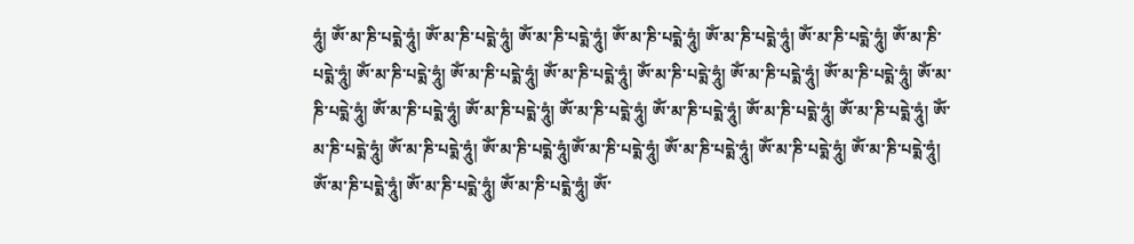ཧཱུཾ། ཨོཾ་མ་ཎི་པདྨེ་ཧཱུཾ། ཨོཾ་མ་ཎི་པདྨེ་ཧཱུཾ། ཨོཾ་མ་ཎི་པདྨེ་ཧཱུཾ། ཨོཾ་མ་ཎི་པདྨེ་ཧཱུཾ། ཨོཾ་མ་ཎི་པདྨེ་ཧཱུཾ། ཨོཾ་མ་ཎི་པདྨེ་ཧཱུཾ། ཨོཾ་མ་ཎི་པདྨེ་ཧཱུཾ། ཨོཾ་མ་ཎི་པདྨེ་ཧཱུཾ། ཨོཾ་མ་ཎི་པདྨེ་ཧཱུཾ། ཨོཾ་མ་ཎི་པདྨེ་ཧཱུཾ། ཨོཾ་མ་ཎི་པདྨེ་ཧཱུཾ། ཨོཾ་མ་ཎི་པདྨེ་ཧཱུཾ། ཨོཾ་མ་ཎི་པདྨེ་ཧཱུཾ། ཨོཾ་མ་ཎི་པདྨེ་ཧཱུཾ། ཨོཾ་མ་ཎི་པདྨེ་ཧཱུཾ། ཨོཾ་མ་ཎི་པདྨེ་ཧཱུཾ། ཨོཾ་མ་ཎི་པདྨེ་ཧཱུཾ། ཨོཾ་མ་ཎི་པདྨེ་ཧཱུཾ། ཨོཾ་མ་ཎི་པདྨེ་ཧཱུཾ། ཨོཾ་མ་ཎི་པདྨེ་ཧཱུཾ། ཨོཾ་མ་ཎི་པདྨེ་ཧཱུཾ། ཨོཾ་མ་ཎི་པདྨེ་ཧཱུཾ། ཨོཾ་མ་ཎི་པདྨེ་ཧཱུཾ།ཨོཾ་མ་ཎི་པདྨེ་ཧཱུཾ། ཨོཾ་མ་ཎི་པདྨེ་ཧཱུཾ། ཨོཾ་མ་ཎི་པདྨེ་ཧཱུཾ། ཨོཾ་མ་ཎི་པདྨེ་ཧཱུཾ། ཨོཾ་མ་ཎི་པདྨེ་ཧཱུཾ། ཨོཾ་མ་ཎི་པདྨེ་ཧཱུཾ། ཨོཾ་མ་ཎི་པདྨེ་ཧཱུཾ། ཨོཾ་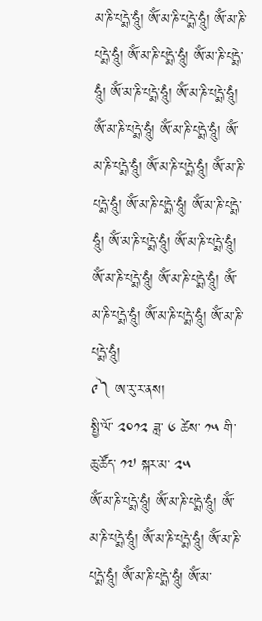མ་ཎི་པདྨེ་ཧཱུཾ། ཨོཾ་མ་ཎི་པདྨེ་ཧཱུཾ། ཨོཾ་མ་ཎི་པདྨེ་ཧཱུཾ། ཨོཾ་མ་ཎི་པདྨེ་ཧཱུཾ། ཨོཾ་མ་ཎི་པདྨེ་ཧཱུཾ། ཨོཾ་མ་ཎི་པདྨེ་ཧཱུཾ། ཨོཾ་མ་ཎི་པདྨེ་ཧཱུཾ། ཨོཾ་མ་ཎི་པདྨེ་ཧཱུཾ། ཨོཾ་མ་ཎི་པདྨེ་ཧཱུཾ། ཨོཾ་མ་ཎི་པདྨེ་ཧཱུཾ། ཨོཾ་མ་ཎི་པདྨེ་ཧཱུཾ། ཨོཾ་མ་ཎི་པདྨེ་ཧཱུཾ། ཨོཾ་མ་ཎི་པདྨེ་ཧཱུཾ། ཨོཾ་མ་ཎི་པདྨེ་ཧཱུཾ། ཨོཾ་མ་ཎི་པདྨེ་ཧཱུཾ། ཨོཾ་མ་ཎི་པདྨེ་ཧཱུཾ། ཨོཾ་མ་ཎི་པདྨེ་ཧཱུཾ། ཨོཾ་མ་ཎི་པདྨེ་ཧཱུཾ། ཨོཾ་མ་ཎི་པདྨེ་ཧཱུཾ། ཨོཾ་མ་ཎི་པདྨེ་ཧཱུཾ། ཨོཾ་མ་ཎི་པདྨེ་ཧཱུཾ།
༩༽ ཨ་རུ་ར་ནས།
སྤྱི་ལོ་ ༢༠༡༢ ཟླ་ ༦ ཚེས་ ༡༥ གི་ཆུ་ཚོད་ ༡༧ སྐར་མ་ ༢༥
ཨོཾ་མ་ཎི་པདྨེ་ཧཱུཾ། ཨོཾ་མ་ཎི་པདྨེ་ཧཱུཾ། ཨོཾ་མ་ཎི་པདྨེ་ཧཱུཾ། ཨོཾ་མ་ཎི་པདྨེ་ཧཱུཾ། ཨོཾ་མ་ཎི་པདྨེ་ཧཱུཾ། ཨོཾ་མ་ཎི་པདྨེ་ཧཱུཾ། ཨོཾ་མ་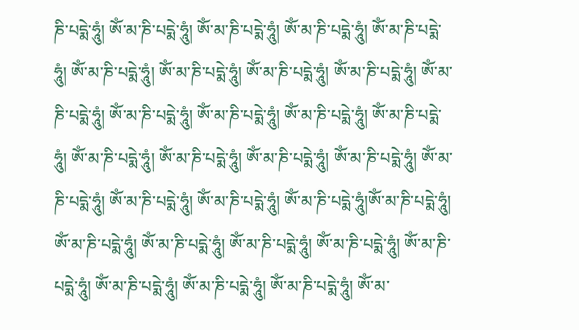ཎི་པདྨེ་ཧཱུཾ། ཨོཾ་མ་ཎི་པདྨེ་ཧཱུཾ། ཨོཾ་མ་ཎི་པདྨེ་ཧཱུཾ། ཨོཾ་མ་ཎི་པདྨེ་ཧཱུཾ། ཨོཾ་མ་ཎི་པདྨེ་ཧཱུཾ། ཨོཾ་མ་ཎི་པདྨེ་ཧཱུཾ། ཨོཾ་མ་ཎི་པདྨེ་ཧཱུཾ། ཨོཾ་མ་ཎི་པདྨེ་ཧཱུཾ། ཨོཾ་མ་ཎི་པདྨེ་ཧཱུཾ། ཨོཾ་མ་ཎི་པདྨེ་ཧཱུཾ། ཨོཾ་མ་ཎི་པདྨེ་ཧཱུཾ། ཨོཾ་མ་ཎི་པདྨེ་ཧཱུཾ། ཨོཾ་མ་ཎི་པདྨེ་ཧཱུཾ། ཨོཾ་མ་ཎི་པདྨེ་ཧཱུཾ། ཨོཾ་མ་ཎི་པདྨེ་ཧཱུཾ། ཨོཾ་མ་ཎི་པདྨེ་ཧཱུཾ། ཨོཾ་མ་ཎི་པདྨེ་ཧཱུཾ། ཨོཾ་མ་ཎི་པདྨེ་ཧཱུཾ། ཨོཾ་མ་ཎི་པདྨེ་ཧཱུཾ། ཨོཾ་མ་ཎི་པདྨེ་ཧཱུཾ། ཨོཾ་མ་ཎི་པདྨེ་ཧཱུཾ། ཨོཾ་མ་ཎི་པདྨེ་ཧཱུཾ།ཨོཾ་མ་ཎི་པདྨེ་ཧཱུཾ། ཨོཾ་མ་ཎི་པདྨེ་ཧཱུཾ། ཨོཾ་མ་ཎི་པདྨེ་ཧཱུཾ། ཨོཾ་མ་ཎི་པདྨེ་ཧཱུཾ། ཨོཾ་མ་ཎི་པདྨེ་ཧཱུཾ། ཨོཾ་མ་ཎི་པདྨེ་ཧཱུཾ། ཨོཾ་མ་ཎི་པདྨེ་ཧཱུཾ། ཨོཾ་མ་ཎི་པདྨེ་ཧཱུཾ། ཨོཾ་མ་ཎི་པདྨེ་ཧཱུཾ། ཨོཾ་མ་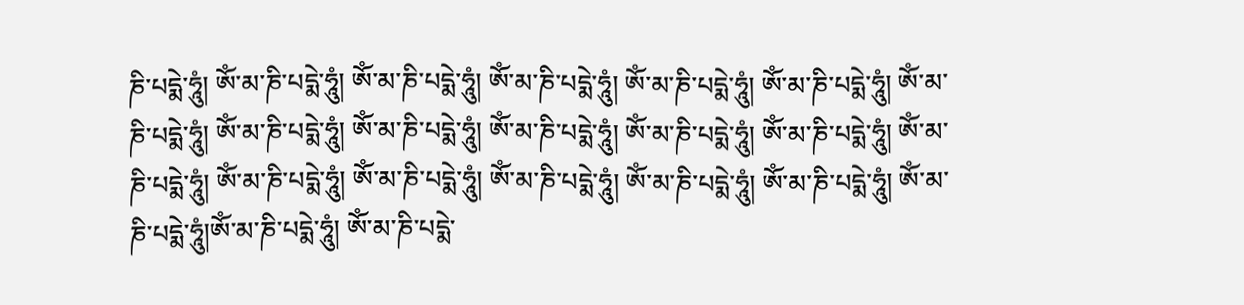ཎི་པདྨེ་ཧཱུཾ། ཨོཾ་མ་ཎི་པདྨེ་ཧཱུཾ། ཨོཾ་མ་ཎི་པདྨེ་ཧཱུཾ། ཨོཾ་མ་ཎི་པདྨེ་ཧཱུཾ། ཨོཾ་མ་ཎི་པདྨེ་ཧཱུཾ། ཨོཾ་མ་ཎི་པདྨེ་ཧཱུཾ། ཨོཾ་མ་ཎི་པདྨེ་ཧཱུཾ། ཨོཾ་མ་ཎི་པདྨེ་ཧཱུཾ། ཨོཾ་མ་ཎི་པདྨེ་ཧཱུཾ། ཨོཾ་མ་ཎི་པདྨེ་ཧཱུཾ། ཨོཾ་མ་ཎི་པདྨེ་ཧཱུཾ། ཨོཾ་མ་ཎི་པདྨེ་ཧཱུཾ། ཨོཾ་མ་ཎི་པདྨེ་ཧཱུཾ། ཨོཾ་མ་ཎི་པདྨེ་ཧཱུཾ། ཨོཾ་མ་ཎི་པདྨེ་ཧཱུཾ། ཨོཾ་མ་ཎི་པདྨེ་ཧཱུཾ། ཨོཾ་མ་ཎི་པདྨེ་ཧཱུཾ། ཨོཾ་མ་ཎི་པདྨེ་ཧཱུཾ། ཨོཾ་མ་ཎི་པདྨེ་ཧཱུཾ།ཨོཾ་མ་ཎི་པདྨེ་ཧཱུཾ། ཨོཾ་མ་ཎི་པདྨེ་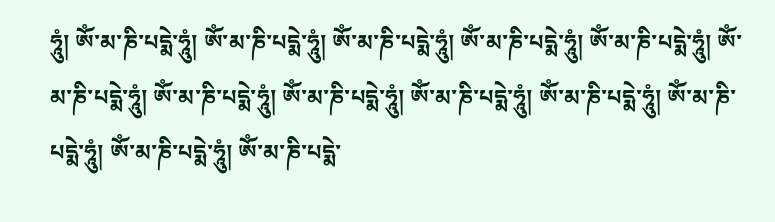ཧཱུཾ། ཨོཾ་མ་ཎི་པདྨེ་ཧཱུཾ། ཨོཾ་མ་ཎི་པདྨེ་ཧཱུཾ། ཨོཾ་མ་ཎི་པདྨེ་ཧཱུཾ། ཨོཾ་མ་ཎི་པདྨེ་ཧཱུཾ། ཨོཾ་མ་ཎི་པདྨེ་ཧཱུཾ། ཨོཾ་མ་ཎི་པདྨེ་ཧཱུཾ། ཨོཾ་མ་ཎི་པདྨེ་ཧཱུཾ། ཨོཾ་མ་ཎི་པདྨེ་ཧཱུཾ། ཨོཾ་མ་ཎི་པདྨེ་ཧཱུཾ། ཨོཾ་མ་ཎི་པདྨེ་ཧཱུཾ། ཨོཾ་མ་ཎི་པདྨེ་ཧཱུཾ། ཨོཾ་མ་ཎི་པདྨེ་ཧཱུཾ། ཨོཾ་མ་ཎི་པདྨེ་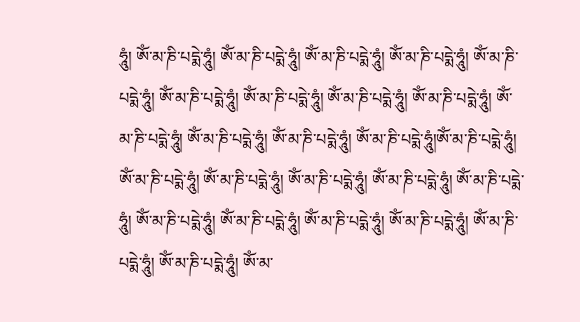ཧཱུཾ། ཨོཾ་མ་ཎི་པདྨེ་ཧཱུཾ། ཨོཾ་མ་ཎི་པདྨེ་ཧཱུཾ། ཨོཾ་མ་ཎི་པདྨེ་ཧཱུཾ། ཨོཾ་མ་ཎི་པདྨེ་ཧཱུཾ། ཨོཾ་མ་ཎི་པདྨེ་ཧཱུཾ། ཨོཾ་མ་ཎི་པདྨེ་ཧཱུཾ། ཨོཾ་མ་ཎི་པདྨེ་ཧཱུཾ། ཨོཾ་མ་ཎི་པདྨེ་ཧཱུཾ། ཨོཾ་མ་ཎི་པདྨེ་ཧཱུཾ། ཨོཾ་མ་ཎི་པདྨེ་ཧཱུཾ། ཨོཾ་མ་ཎི་པདྨེ་ཧཱུཾ། ཨོཾ་མ་ཎི་པདྨེ་ཧཱུཾ། ཨོཾ་མ་ཎི་པདྨེ་ཧཱུཾ།ཨོཾ་མ་ཎི་པདྨེ་ཧཱུཾ། ཨོཾ་མ་ཎི་པདྨེ་ཧཱུཾ། ཨོཾ་མ་ཎི་པདྨེ་ཧཱུཾ། ཨོཾ་མ་ཎི་པདྨེ་ཧཱུཾ། ཨོཾ་མ་ཎི་པདྨེ་ཧཱུཾ། ཨོཾ་མ་ཎི་པདྨེ་ཧཱུཾ། ཨོཾ་མ་ཎི་པདྨེ་ཧཱུཾ། ཨོཾ་མ་ཎི་པདྨེ་ཧཱུཾ། ཨོཾ་མ་ཎི་པདྨེ་ཧཱུཾ། ཨོཾ་མ་ཎི་པདྨེ་ཧཱུཾ། ཨོཾ་མ་ཎི་པདྨེ་ཧཱུཾ། ཨོཾ་མ་ཎི་པདྨེ་ཧཱུཾ། ཨོཾ་མ་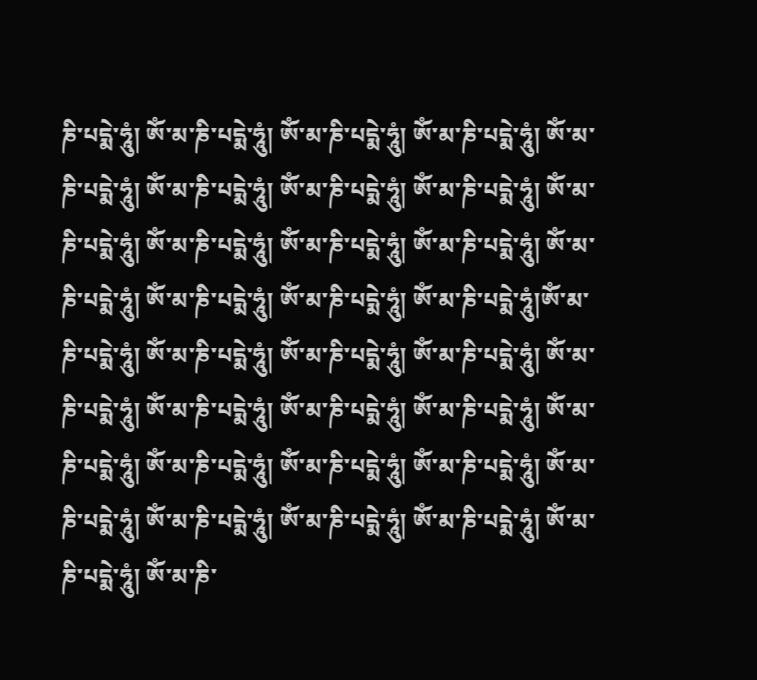ཎི་པདྨེ་ཧཱུཾ། ཨོཾ་མ་ཎི་པདྨེ་ཧཱུཾ། ཨོཾ་མ་ཎི་པདྨེ་ཧཱུཾ། ཨོཾ་མ་ཎི་པདྨེ་ཧཱུཾ། ཨོཾ་མ་ཎི་པདྨེ་ཧཱུཾ། ཨོཾ་མ་ཎི་པདྨེ་ཧཱུཾ། ཨོཾ་མ་ཎི་པདྨེ་ཧཱུཾ། ཨོཾ་མ་ཎི་པདྨེ་ཧཱུཾ། ཨོཾ་མ་ཎི་པདྨེ་ཧཱུཾ། ཨོཾ་མ་ཎི་པདྨེ་ཧཱུཾ། ཨོཾ་མ་ཎི་པདྨེ་ཧཱུཾ། ཨོཾ་མ་ཎི་པདྨེ་ཧཱུཾ། ཨོཾ་མ་ཎི་པདྨེ་ཧཱུཾ། ཨོཾ་མ་ཎི་པདྨེ་ཧཱུཾ། ཨོཾ་མ་ཎི་པདྨེ་ཧཱུཾ། ཨོཾ་མ་ཎི་པདྨེ་ཧཱུཾ།ཨོཾ་མ་ཎི་པདྨེ་ཧཱུཾ། ཨོཾ་མ་ཎི་པདྨེ་ཧཱུཾ། ཨོཾ་མ་ཎི་པདྨེ་ཧཱུཾ། ཨོཾ་མ་ཎི་པདྨེ་ཧཱུཾ། ཨོཾ་མ་ཎི་པདྨེ་ཧཱུཾ། ཨོཾ་མ་ཎི་པདྨེ་ཧཱུཾ། ཨོཾ་མ་ཎི་པདྨེ་ཧཱུཾ། ཨོཾ་མ་ཎི་པདྨེ་ཧཱུཾ། ཨོཾ་མ་ཎི་པདྨེ་ཧཱུཾ། ཨོཾ་མ་ཎི་པདྨེ་ཧཱུཾ། ཨོཾ་མ་ཎི་པདྨེ་ཧཱུཾ། ཨོཾ་མ་ཎི་པདྨེ་ཧཱུཾ། ཨོཾ་མ་ཎི་པདྨེ་ཧཱུཾ། ཨོཾ་མ་ཎི་པདྨེ་ཧཱུཾ། ཨོཾ་མ་ཎི་པདྨེ་ཧཱུཾ། ཨོཾ་མ་ཎི་པདྨེ་ཧཱུཾ། ཨོཾ་མ་ཎི་པདྨེ་ཧཱུཾ། ཨོཾ་མ་ཎི་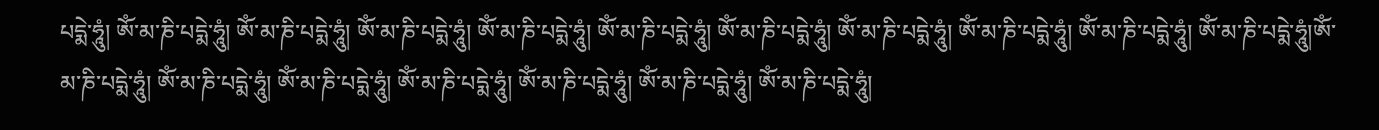པདྨེ་ཧཱུཾ། ཨོཾ་མ་ཎི་པདྨེ་ཧཱུཾ། ཨོཾ་མ་ཎི་པདྨེ་ཧཱུཾ། ཨོཾ་མ་ཎི་པདྨེ་ཧཱུཾ། ཨོཾ་མ་ཎི་པདྨེ་ཧཱུཾ། ཨོཾ་མ་ཎི་པདྨེ་ཧཱུཾ། ཨོཾ་མ་ཎི་པདྨེ་ཧཱུཾ། ཨོཾ་མ་ཎི་པདྨེ་ཧཱུཾ། ཨོཾ་མ་ཎི་པདྨེ་ཧཱུཾ། ཨོཾ་མ་ཎི་པདྨེ་ཧཱུཾ། ཨོཾ་མ་ཎི་པདྨེ་ཧཱུཾ།ཨོཾ་མ་ཎི་པདྨེ་ཧཱུཾ། ཨོཾ་མ་ཎི་པདྨེ་ཧཱུཾ། ཨོཾ་མ་ཎི་པདྨེ་ཧཱུཾ། ཨོཾ་མ་ཎི་པདྨེ་ཧཱུཾ། ཨོཾ་མ་ཎི་པདྨེ་ཧཱུཾ། ཨོཾ་མ་ཎི་པདྨེ་ཧཱུཾ། ཨོཾ་མ་ཎི་པདྨེ་ཧཱུཾ།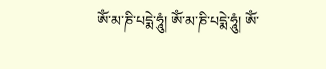ཨོཾ་མ་ཎི་པདྨེ་ཧཱུཾ། ཨོཾ་མ་ཎི་པདྨེ་ཧཱུཾ། ཨོཾ་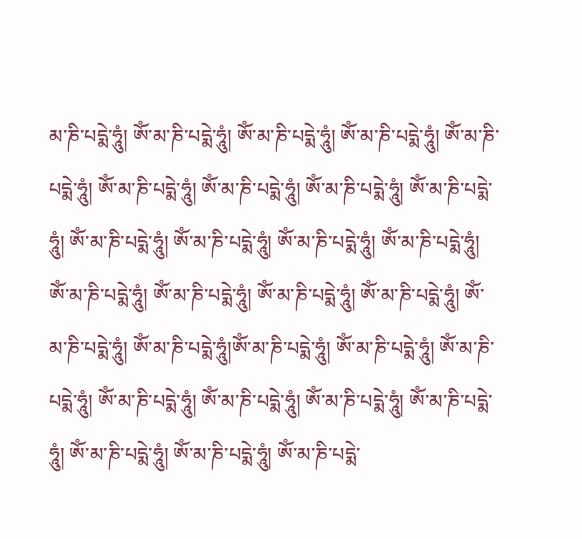མ་ཎི་པདྨེ་ཧཱུཾ། ཨོཾ་མ་ཎི་པདྨེ་ཧཱུཾ། ཨོཾ་མ་ཎི་པདྨེ་ཧཱུཾ། ཨོཾ་མ་ཎི་པདྨེ་ཧཱུཾ། ཨོཾ་མ་ཎི་པདྨེ་ཧཱུཾ། ཨོཾ་མ་ཎི་པདྨེ་ཧཱུཾ། ཨོཾ་མ་ཎི་པདྨེ་ཧཱུཾ། ཨོཾ་མ་ཎི་པདྨེ་ཧཱུཾ། ཨོཾ་མ་ཎི་པདྨེ་ཧཱུཾ། ཨོཾ་མ་ཎི་པདྨེ་ཧཱུཾ། ཨོཾ་མ་ཎི་པདྨེ་ཧཱུཾ། ཨོཾ་མ་ཎི་པདྨེ་ཧཱུཾ། ཨོཾ་མ་ཎི་པདྨེ་ཧཱུཾ། ཨོཾ་མ་ཎི་པདྨེ་ཧཱུཾ། ཨོཾ་མ་ཎི་པདྨེ་ཧཱུཾ། ཨོཾ་མ་ཎི་པདྨེ་ཧཱུཾ། ཨོཾ་མ་ཎི་པདྨེ་ཧཱུཾ། ཨོཾ་མ་ཎི་པདྨེ་ཧཱུཾ། ཨོཾ་མ་ཎི་པདྨེ་ཧཱུཾ།ཨོཾ་མ་ཎི་པདྨེ་ཧཱུཾ། ཨོཾ་མ་ཎི་པདྨེ་ཧཱུཾ། ཨོཾ་མ་ཎི་པདྨེ་ཧཱུཾ། ཨོཾ་མ་ཎི་པདྨེ་ཧཱུཾ། ཨོཾ་མ་ཎི་པདྨེ་ཧཱུཾ། ཨོཾ་མ་ཎི་པདྨེ་ཧཱུཾ། ཨོཾ་མ་ཎི་པདྨེ་ཧཱུཾ། ཨོཾ་མ་ཎི་པདྨེ་ཧཱུཾ། ཨོཾ་མ་ཎི་པདྨེ་ཧཱུཾ། ཨོཾ་མ་ཎི་པདྨེ་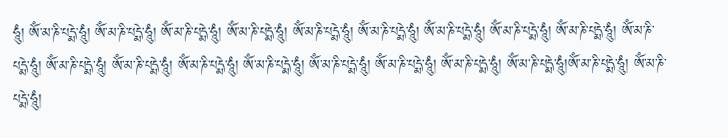ཧཱུཾ། ཨོཾ་མ་ཎི་པདྨེ་ཧཱུཾ། ཨོཾ་མ་ཎི་པདྨེ་ཧཱུཾ། ཨོཾ་མ་ཎི་པདྨེ་ཧཱུཾ། ཨོཾ་མ་ཎི་པདྨེ་ཧཱུཾ། ཨོཾ་མ་ཎི་པདྨེ་ཧཱུཾ། ཨོཾ་མ་ཎི་པདྨེ་ཧཱུཾ། ཨོཾ་མ་ཎི་པདྨེ་ཧཱུཾ། ཨོཾ་མ་ཎི་པདྨེ་ཧཱུཾ། ཨོཾ་མ་ཎི་པདྨེ་ཧཱུཾ། ཨོཾ་མ་ཎི་པདྨེ་ཧཱུཾ། ཨོཾ་མ་ཎི་པདྨེ་ཧཱུཾ། ཨོཾ་མ་ཎི་པདྨེ་ཧཱུཾ། ཨོཾ་མ་ཎི་པདྨེ་ཧཱུཾ། ཨོཾ་མ་ཎི་པདྨེ་ཧཱུཾ། ཨོཾ་མ་ཎི་པདྨེ་ཧཱུཾ། ཨོཾ་མ་ཎི་པདྨེ་ཧཱུཾ། ཨོཾ་མ་ཎི་པདྨེ་ཧཱུཾ། ཨོཾ་མ་ཎི་པདྨེ་ཧཱུཾ།ཨོཾ་མ་ཎི་པདྨེ་ཧཱུཾ། ཨོཾ་མ་ཎི་པདྨེ་ཧཱུཾ།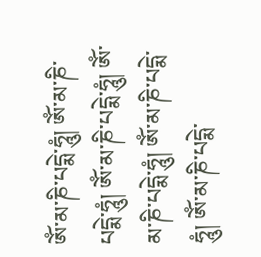ཨོཾ་མ་ཎི་པདྨེ་ཧཱུཾ། ཨོཾ་མ་ཎི་པདྨེ་ཧཱུཾ། ཨོཾ་མ་ཎི་པདྨེ་ཧཱུཾ། ཨོཾ་མ་ཎི་པདྨེ་ཧཱུཾ། ཨོཾ་མ་ཎི་པདྨེ་ཧཱུཾ། ཨོཾ་མ་ཎི་པདྨེ་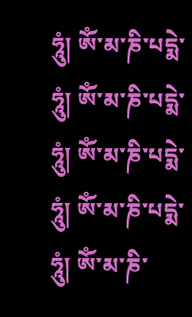ཧཱུཾ། ཨོཾ་མ་ཎི་པདྨེ་ཧཱུཾ། ཨོཾ་མ་ཎི་པདྨེ་ཧཱུཾ། ཨོཾ་མ་ཎི་པདྨེ་ཧཱུཾ། ཨོཾ་མ་ཎི་པདྨེ་ཧཱུཾ། ཨོཾ་མ་ཎི་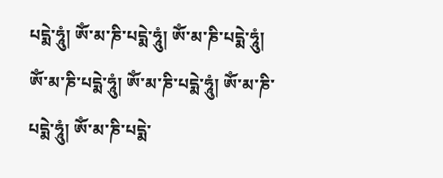པདྨེ་ཧཱུཾ། ཨོཾ་མ་ཎི་པདྨེ་ཧཱུཾ། ཨོཾ་མ་ཎི་པདྨེ་ཧཱུཾ། ཨོཾ་མ་ཎི་པདྨེ་ཧཱུཾ། ཨོཾ་མ་ཎི་པདྨེ་ཧཱུཾ། ཨོཾ་མ་ཎི་པདྨེ་ཧཱུཾ། ཨོཾ་མ་ཎི་པདྨེ་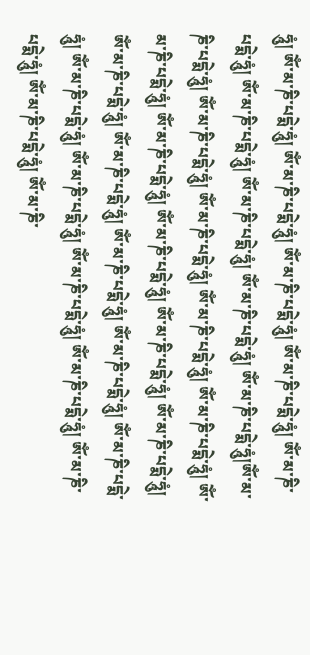ཧཱུཾ། ཨོཾ་མ་ཎི་པདྨེ་ཧཱུཾ། ཨོཾ་མ་ཎི་པདྨེ་ཧཱུཾ། ཨོཾ་མ་ཎི་པདྨེ་ཧཱུཾ། ཨོཾ་མ་ཎི་པདྨེ་ཧཱུཾ། ཨོཾ་མ་ཎི་པདྨེ་ཧཱུཾ། ཨོཾ་མ་ཎི་པདྨེ་ཧཱུཾ། ཨོཾ་མ་ཎི་པདྨེ་ཧཱུཾ། ཨོཾ་མ་ཎི་པདྨེ་ཧཱུཾ། ཨོཾ་མ་ཎི་པདྨེ་ཧཱུཾ།ཨོཾ་མ་ཎི་པདྨེ་ཧཱུཾ། ཨོཾ་མ་ཎི་པདྨེ་ཧཱུཾ། ཨོཾ་མ་ཎི་པདྨེ་ཧཱུཾ། ཨོཾ་མ་ཎི་པདྨེ་ཧཱུཾ། ཨོཾ་མ་ཎི་པདྨེ་ཧཱུཾ། ཨོཾ་མ་ཎི་པདྨེ་ཧཱུཾ། ཨོཾ་མ་ཎི་པདྨེ་ཧཱུཾ། ཨོཾ་མ་ཎི་པདྨེ་ཧཱུཾ། ཨོཾ་མ་ཎི་པདྨེ་ཧཱུཾ། ཨོཾ་མ་ཎི་པདྨེ་ཧཱུཾ། ཨོཾ་མ་ཎི་པདྨེ་ཧཱུཾ། ཨོཾ་མ་ཎི་པདྨེ་ཧཱུཾ། ཨོཾ་མ་ཎི་པདྨེ་ཧཱུཾ། ཨོཾ་མ་ཎི་པདྨེ་ཧཱུཾ། ཨོཾ་མ་ཎི་པདྨེ་ཧཱུཾ། ཨོཾ་མ་ཎི་པདྨེ་ཧཱུཾ། ཨོཾ་མ་ཎི་པདྨེ་ཧཱུཾ། ཨོཾ་མ་ཎི་པདྨེ་ཧཱུཾ། ཨོཾ་མ་ཎི་པདྨེ་ཧཱུཾ། ཨོཾ་མ་ཎི་པདྨེ་ཧཱུཾ། ཨོཾ་མ་ཎི་པདྨེ་ཧཱུཾ། ཨོཾ་མ་ཎི་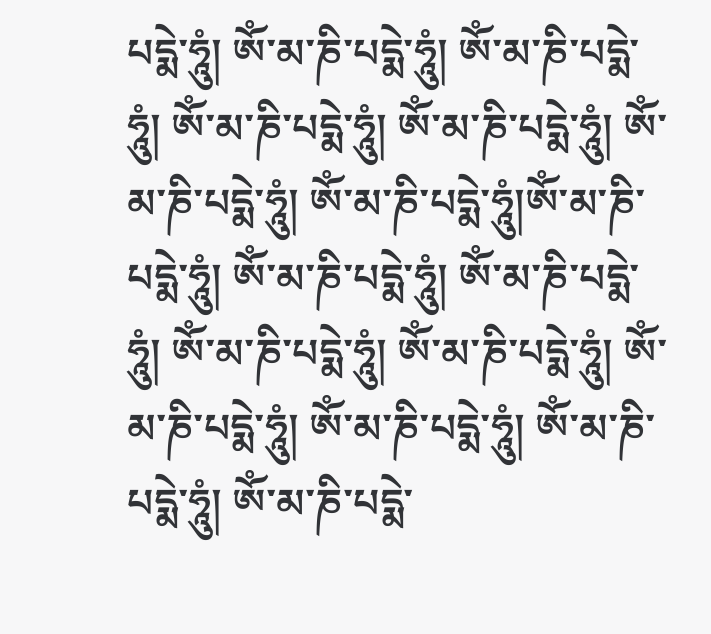པདྨེ་ཧཱུཾ། ཨོཾ་མ་ཎི་པདྨེ་ཧཱུཾ། ཨོཾ་མ་ཎི་པདྨེ་ཧཱུཾ། ཨོཾ་མ་ཎི་པདྨེ་ཧཱུཾ། ཨོཾ་མ་ཎི་པདྨེ་ཧཱུཾ། ཨོཾ་མ་ཎི་པདྨེ་ཧཱུཾ། ཨོཾ་མ་ཎི་པདྨེ་ཧཱུཾ།ཨོཾ་མ་ཎི་པདྨེ་ཧཱུཾ། ཨོཾ་མ་ཎི་པདྨེ་ཧཱུཾ། ཨོཾ་མ་ཎི་པདྨེ་ཧཱུཾ། ཨོཾ་མ་ཎི་པདྨེ་ཧཱུཾ། ཨོཾ་མ་ཎི་པདྨེ་ཧཱུཾ། ཨོཾ་མ་ཎི་པདྨེ་ཧཱུཾ། ཨོཾ་མ་ཎི་པདྨེ་ཧཱུཾ། ཨོཾ་མ་ཎི་པདྨེ་ཧཱུཾ། ཨོཾ་མ་ཎི་པདྨེ་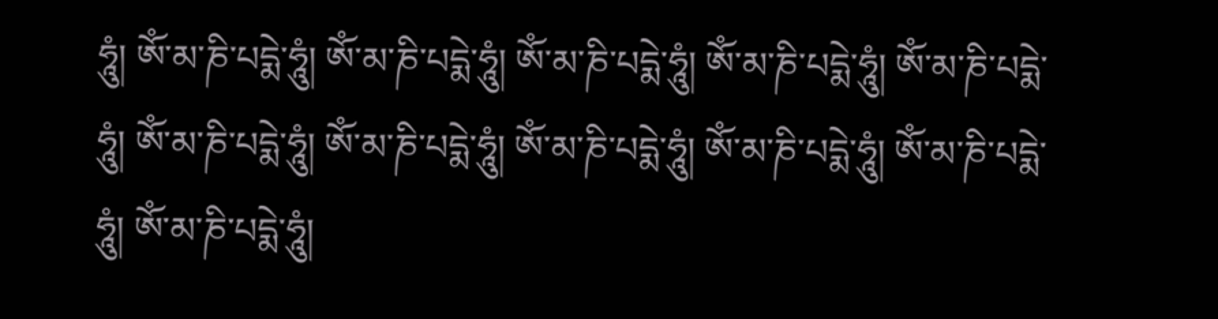ཧཱུཾ། ཨོཾ་མ་ཎི་པདྨེ་ཧཱུཾ། ཨོཾ་མ་ཎི་པདྨེ་ཧཱུཾ། ཨོཾ་མ་ཎི་པདྨེ་ཧཱུཾ། ཨོཾ་མ་ཎི་པདྨེ་ཧཱུཾ། ཨོཾ་མ་ཎི་པདྨེ་ཧཱུཾ། ཨོཾ་མ་ཎི་པདྨེ་ཧཱུཾ། ཨོཾ་མ་ཎི་པདྨེ་ཧཱུཾ། ཨོཾ་མ་ཎི་པདྨེ་ཧཱུཾ། ཨོཾ་མ་ཎི་པདྨེ་ཧཱུཾ། ཨོཾ་མ་ཎི་པདྨེ་ཧཱུཾ། ཨོཾ་མ་ཎི་པདྨེ་ཧཱུཾ།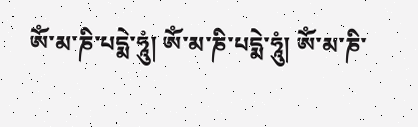ཨོཾ་མ་ཎི་པདྨེ་ཧཱུཾ། ཨོཾ་མ་ཎི་པདྨེ་ཧཱུཾ། ཨོཾ་མ་ཎི་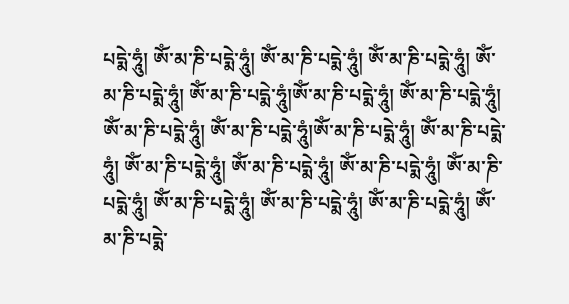པདྨེ་ཧཱུཾ། ཨོཾ་མ་ཎི་པདྨེ་ཧཱུཾ། ཨོཾ་མ་ཎི་པདྨེ་ཧཱུཾ། ཨོཾ་མ་ཎི་པདྨེ་ཧཱུཾ། ཨོཾ་མ་ཎི་པདྨེ་ཧཱུཾ། ཨོཾ་མ་ཎི་པདྨེ་ཧཱུཾ།ཨོཾ་མ་ཎི་པདྨེ་ཧཱུཾ། ཨོཾ་མ་ཎི་པདྨེ་ཧཱུཾ། ཨོཾ་མ་ཎི་པདྨེ་ཧཱུཾ། ཨོཾ་མ་ཎི་པདྨེ་ཧཱུཾ།ཨོཾ་མ་ཎི་པདྨེ་ཧཱུཾ། ཨོཾ་མ་ཎི་པདྨེ་ཧཱུཾ། ཨོཾ་མ་ཎི་པདྨེ་ཧཱུཾ། ཨོཾ་མ་ཎི་པདྨེ་ཧཱུཾ། ཨོཾ་མ་ཎི་པདྨེ་ཧཱུཾ། ཨོཾ་མ་ཎི་པདྨེ་ཧཱུཾ། ཨོཾ་མ་ཎི་པདྨེ་ཧཱུཾ། ཨོཾ་མ་ཎི་པདྨེ་ཧཱུཾ། ཨོཾ་མ་ཎི་པདྨེ་ཧཱུཾ། ཨོཾ་མ་ཎི་པདྨེ་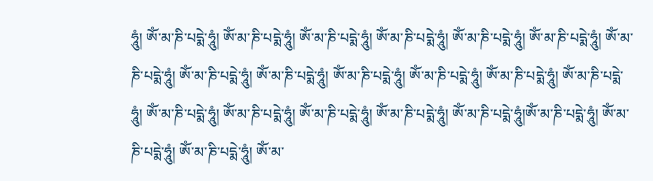ཧཱུཾ། ཨོཾ་མ་ཎི་པདྨེ་ཧཱུཾ། ཨོཾ་མ་ཎི་པདྨེ་ཧཱུཾ། ཨོཾ་མ་ཎི་པདྨེ་ཧཱུཾ། ཨོཾ་མ་ཎི་པདྨེ་ཧཱུཾ། ཨོཾ་མ་ཎི་པདྨེ་ཧཱུཾ། ཨོཾ་མ་ཎི་པདྨེ་ཧཱུཾ། ཨོཾ་མ་ཎི་པདྨེ་ཧཱུཾ། ཨོཾ་མ་ཎི་པདྨེ་ཧཱུཾ། ཨོཾ་མ་ཎི་པདྨེ་ཧཱུཾ། ཨོཾ་མ་ཎི་པདྨེ་ཧཱུཾ། ཨོཾ་མ་ཎི་པདྨེ་ཧཱུཾ། ཨོཾ་མ་ཎི་པདྨེ་ཧཱུཾ། ཨོཾ་མ་ཎི་པདྨེ་ཧཱུཾ། ཨོཾ་མ་ཎི་པདྨེ་ཧཱུཾ། ཨོཾ་མ་ཎི་པདྨེ་ཧཱུཾ། ཨོཾ་མ་ཎི་པདྨེ་ཧཱུཾ། ཨོཾ་མ་ཎི་པདྨེ་ཧཱུཾ། ཨོཾ་མ་ཎི་པདྨེ་ཧཱུཾ།ཨོཾ་མ་ཎི་པདྨེ་ཧཱུཾ། ཨོཾ་མ་ཎི་པདྨེ་ཧཱུཾ། ཨོཾ་མ་ཎི་པདྨེ་ཧཱུཾ། ཨོཾ་མ་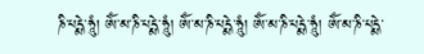ཎི་པདྨེ་ཧཱུཾ། ཨོཾ་མ་ཎི་པདྨེ་ཧཱུཾ། ཨོཾ་མ་ཎི་པདྨེ་ཧཱུཾ། ཨོཾ་མ་ཎི་པདྨེ་ཧཱུཾ། ཨོཾ་མ་ཎི་པདྨེ་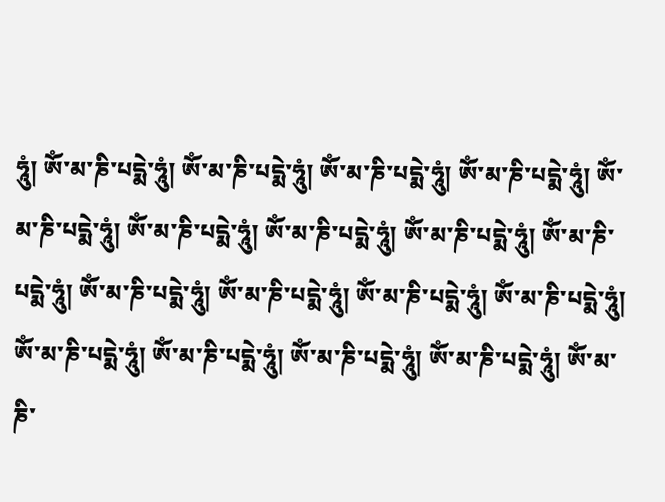ཧཱུཾ། ཨོཾ་མ་ཎི་པདྨེ་ཧཱུཾ། ཨོཾ་མ་ཎི་པདྨེ་ཧཱུཾ། ཨོཾ་མ་ཎི་པདྨེ་ཧཱུཾ། ཨོཾ་མ་ཎི་པདྨེ་ཧཱུཾ། ཨོཾ་མ་ཎི་པདྨེ་ཧཱུཾ། ཨོཾ་མ་ཎི་པདྨེ་ཧཱུཾ། ཨོཾ་མ་ཎི་པདྨེ་ཧཱུཾ། ཨོཾ་མ་ཎི་པདྨེ་ཧཱུཾ། ཨོཾ་མ་ཎི་པདྨེ་ཧཱུཾ། ཨོཾ་མ་ཎི་པདྨེ་ཧཱུཾ། ཨོཾ་མ་ཎི་པདྨེ་ཧཱུཾ། ཨོཾ་མ་ཎི་པདྨེ་ཧཱུཾ། ཨོཾ་མ་ཎི་པདྨེ་ཧཱུཾ། ཨོཾ་མ་ཎི་པདྨེ་ཧཱུཾ། ཨོཾ་མ་ཎི་པདྨེ་ཧཱུཾ། ཨོཾ་མ་ཎི་པདྨེ་ཧཱུཾ། ཨོཾ་མ་ཎི་པདྨེ་ཧཱུཾ། ཨོཾ་མ་ཎི་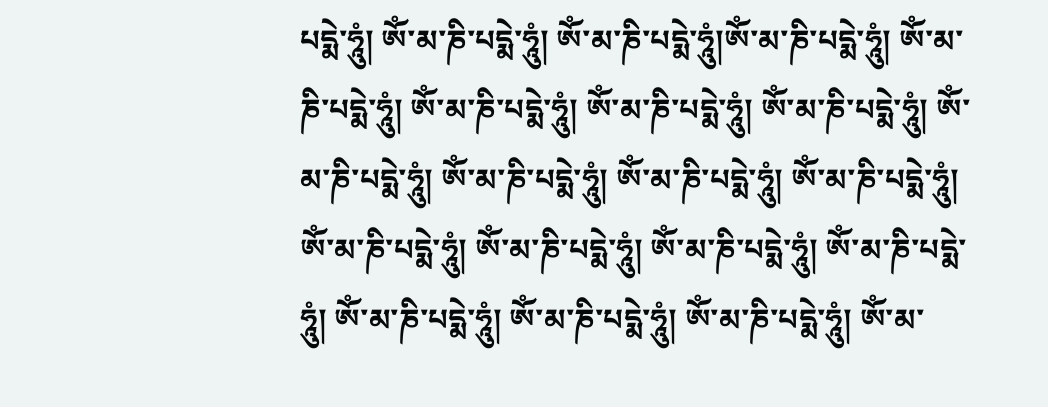པདྨེ་ཧཱུཾ། ཨོཾ་མ་ཎི་པདྨེ་ཧཱུཾ། ཨོཾ་མ་ཎི་པདྨེ་ཧཱུཾ།ཨོཾ་མ་ཎི་པདྨེ་ཧཱུཾ། ཨོཾ་མ་ཎི་པདྨེ་ཧཱུཾ། ཨོཾ་མ་ཎི་པདྨེ་ཧཱུཾ། ཨོཾ་མ་ཎི་པདྨེ་ཧཱུཾ། ཨོཾ་མ་ཎི་པདྨེ་ཧཱུཾ། ཨོཾ་མ་ཎི་པདྨེ་ཧཱུཾ། ཨོཾ་མ་ཎི་པདྨེ་ཧཱུཾ། ཨོཾ་མ་ཎི་པདྨེ་ཧཱུཾ། ཨོཾ་མ་ཎི་པདྨེ་ཧཱུཾ། ཨོཾ་མ་ཎི་པདྨེ་ཧཱུཾ། ཨོཾ་མ་ཎི་པདྨེ་ཧཱུཾ། ཨོཾ་མ་ཎི་པདྨེ་ཧཱུཾ། ཨོཾ་མ་ཎི་པདྨེ་ཧཱུཾ། ཨོཾ་མ་ཎི་པདྨེ་ཧཱུཾ། ཨོཾ་མ་ཎི་པདྨེ་ཧཱུཾ། ཨོཾ་མ་ཎི་པདྨེ་ཧཱུཾ། ཨོཾ་མ་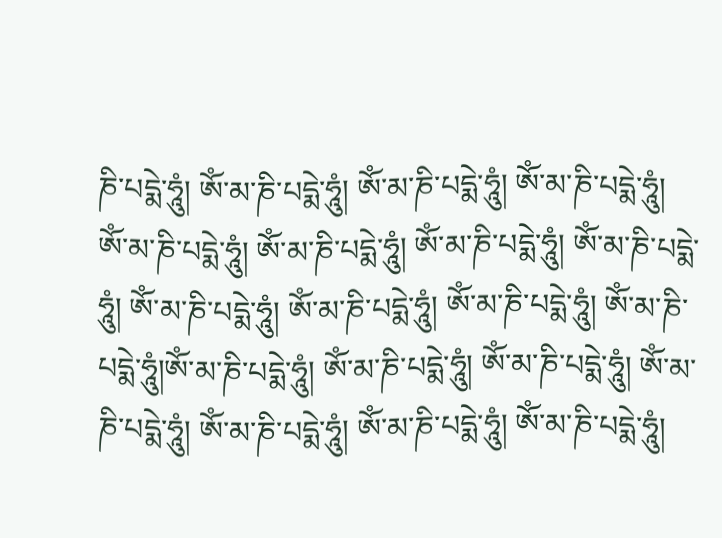ཎི་པདྨེ་ཧཱུཾ། ཨོཾ་མ་ཎི་པདྨེ་ཧཱུཾ། ཨོཾ་མ་ཎི་པདྨེ་ཧཱུཾ། ཨོཾ་མ་ཎི་པདྨེ་ཧཱུཾ། ཨོཾ་མ་ཎི་པདྨེ་ཧཱུཾ། ཨོཾ་མ་ཎི་པདྨེ་ཧཱུཾ། ཨོཾ་མ་ཎི་པདྨེ་ཧཱུཾ། ཨོཾ་མ་ཎི་པདྨེ་ཧཱུཾ། ཨོཾ་མ་ཎི་པདྨེ་ཧཱུཾ། ཨོཾ་མ་ཎི་པདྨེ་ཧཱུཾ། ཨོཾ་མ་ཎི་པདྨེ་ཧཱུཾ། ཨོཾ་མ་ཎི་པདྨེ་ཧཱུཾ།ཨོཾ་མ་ཎི་པདྨེ་ཧཱུཾ། ཨོཾ་མ་ཎི་པདྨེ་ཧཱུཾ། ཨོཾ་མ་ཎི་པདྨེ་ཧཱུཾ། ཨོཾ་མ་ཎི་པདྨེ་ཧཱུཾ། ཨོཾ་མ་ཎི་པདྨེ་ཧཱུཾ། ཨོཾ་མ་ཎི་པདྨེ་ཧཱུཾ། ཨོཾ་མ་ཎི་པདྨེ་ཧཱུཾ།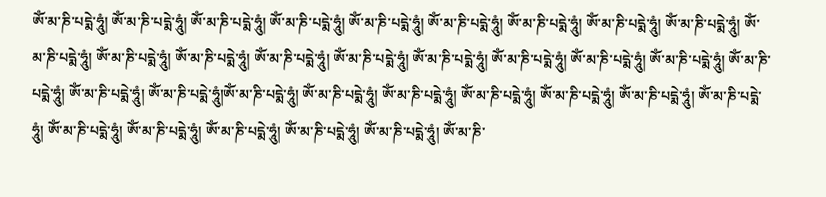ཨོཾ་མ་ཎི་པདྨེ་ཧཱུཾ། ཨོཾ་མ་ཎི་པདྨེ་ཧཱུཾ། ཨོཾ་མ་ཎི་པདྨེ་ཧཱུཾ། ཨོཾ་མ་ཎི་པདྨེ་ཧཱུཾ། ཨོཾ་མ་ཎི་པདྨེ་ཧཱུཾ། ཨོཾ་མ་ཎི་པདྨེ་ཧཱུཾ། ཨོཾ་མ་ཎི་པདྨེ་ཧཱུཾ། ཨོཾ་མ་ཎི་པདྨེ་ཧཱུཾ། ཨོཾ་མ་ཎི་པདྨེ་ཧཱུཾ། ཨོཾ་མ་ཎི་པདྨེ་ཧཱུཾ། ཨོཾ་མ་ཎི་པདྨེ་ཧཱུཾ། ཨོཾ་མ་ཎི་པདྨེ་ཧཱུཾ། ཨོཾ་མ་ཎི་པདྨེ་ཧཱུཾ། ཨོཾ་མ་ཎི་པདྨེ་ཧཱུཾ། ཨོཾ་མ་ཎི་པདྨེ་ཧཱུཾ། ཨོཾ་མ་ཎི་པདྨེ་ཧཱུཾ། ཨོཾ་མ་ཎི་པདྨེ་ཧཱུཾ། ཨོཾ་མ་ཎི་པདྨེ་ཧཱུཾ། ཨོཾ་མ་ཎི་པདྨེ་ཧཱུཾ། ཨོཾ་མ་ཎི་པདྨེ་ཧཱུཾ། ཨོཾ་མ་ཎི་པདྨེ་ཧཱུཾ།ཨོཾ་མ་ཎི་པདྨེ་ཧཱུཾ། ཨོཾ་མ་ཎི་པདྨེ་ཧཱུཾ། ཨོཾ་མ་ཎི་པདྨེ་ཧཱུཾ། ཨོཾ་མ་ཎི་པདྨེ་ཧཱུཾ། ཨོཾ་མ་ཎི་པདྨེ་ཧཱུཾ། ཨོཾ་མ་ཎི་པདྨེ་ཧཱུཾ། ཨོཾ་མ་ཎི་པདྨེ་ཧཱུཾ། ཨོཾ་མ་ཎི་པདྨེ་ཧཱུཾ། ཨོཾ་མ་ཎི་པདྨེ་ཧཱུཾ། ཨོཾ་མ་ཎི་པདྨེ་ཧཱུཾ། ཨོཾ་མ་ཎི་པདྨེ་ཧཱུཾ། ཨོཾ་མ་ཎི་པདྨེ་ཧཱུཾ། ཨོཾ་མ་ཎི་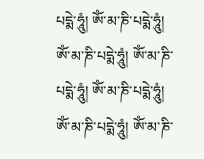པདྨེ་ཧཱུཾ། ཨོཾ་མ་ཎི་པདྨེ་ཧཱུཾ། ཨོཾ་མ་ཎི་པདྨེ་ཧཱུཾ། ཨོཾ་མ་ཎི་པདྨེ་ཧཱུཾ། ཨོཾ་མ་ཎི་པདྨེ་ཧཱུཾ། ཨོཾ་མ་ཎི་པདྨེ་ཧཱུཾ། ཨོཾ་མ་ཎི་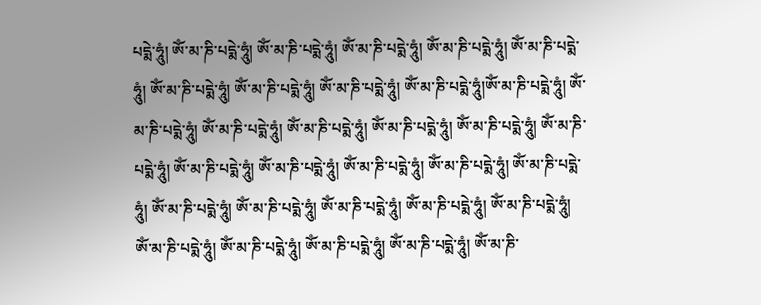པདྨེ་ཧཱུཾ། ཨོཾ་མ་ཎི་པདྨེ་ཧཱུཾ། ཨོཾ་མ་ཎི་པདྨེ་ཧཱུཾ། ཨོཾ་མ་ཎི་པདྨེ་ཧཱུཾ། ཨོཾ་མ་ཎི་པདྨེ་ཧཱུཾ། ཨོཾ་མ་ཎི་པདྨེ་ཧཱུཾ། ཨོཾ་མ་ཎི་པདྨེ་ཧཱུཾ། ཨོཾ་མ་ཎི་པདྨེ་ཧཱུཾ། ཨོཾ་མ་ཎི་པདྨེ་ཧཱུཾ། ཨོཾ་མ་ཎི་པདྨེ་ཧཱུཾ།ཨོཾ་མ་ཎི་པདྨེ་ཧཱུཾ། ཨོཾ་མ་ཎི་པདྨེ་ཧཱུཾ། ཨོཾ་མ་ཎི་པདྨེ་ཧཱུཾ། ཨོཾ་མ་ཎི་པདྨེ་ཧཱུཾ། ཨོཾ་མ་ཎི་པདྨེ་ཧཱུཾ། ཨོཾ་མ་ཎི་པདྨེ་ཧཱུཾ། ཨོཾ་མ་ཎི་པདྨེ་ཧཱུཾ། ཨོཾ་མ་ཎི་པདྨེ་ཧཱུཾ། ཨོཾ་མ་ཎི་པདྨེ་ཧཱུཾ། ཨོཾ་མ་ཎི་པདྨེ་ཧཱུཾ། ཨོཾ་མ་ཎི་པདྨེ་ཧཱུཾ། ཨོཾ་མ་ཎི་པདྨེ་ཧཱུཾ། ཨོཾ་མ་ཎི་པདྨེ་ཧཱུཾ། ཨོཾ་མ་ཎི་པདྨེ་ཧཱུཾ། ཨོཾ་མ་ཎི་པདྨེ་ཧཱུཾ། ཨོཾ་མ་ཎི་པདྨེ་ཧཱུཾ། ཨོཾ་མ་ཎི་པདྨེ་ཧཱུཾ། ཨོཾ་མ་ཎི་པདྨེ་ཧཱུཾ། ཨོཾ་མ་ཎི་པདྨེ་ཧཱུཾ། ཨོཾ་མ་ཎི་པདྨེ་ཧཱུཾ། ཨོཾ་མ་ཎི་པདྨེ་ཧཱུཾ། ཨོཾ་མ་ཎི་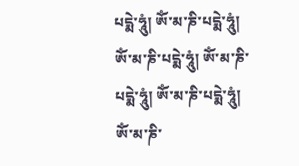པདྨེ་ཧཱུཾ། ཨོཾ་མ་ཎི་པདྨེ་ཧཱུཾ། ཨོཾ་མ་ཎི་པདྨེ་ཧཱུཾ། ཨོཾ་མ་ཎི་པདྨེ་ཧཱུཾ། ཨོཾ་མ་ཎི་པདྨེ་ཧཱུཾ། ཨོཾ་མ་ཎི་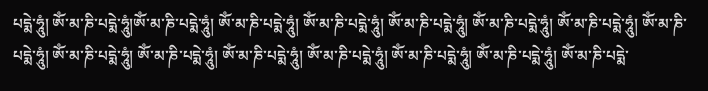པདྨེ་ཧཱུཾ། ཨོཾ་མ་ཎི་པདྨེ་ཧཱུཾ།ཨོཾ་མ་ཎི་པདྨེ་ཧཱུཾ། ཨོཾ་མ་ཎི་པདྨེ་ཧཱུཾ། ཨོཾ་མ་ཎི་པདྨེ་ཧཱུཾ། ཨོཾ་མ་ཎི་པདྨེ་ཧཱུཾ། ཨོཾ་མ་ཎི་པདྨེ་ཧཱུཾ། ཨོཾ་མ་ཎི་པདྨེ་ཧཱུཾ། ཨོཾ་མ་ཎི་པདྨེ་ཧཱུཾ། ཨོཾ་མ་ཎི་པདྨེ་ཧཱུཾ། ཨོཾ་མ་ཎི་པདྨེ་ཧཱུཾ། ཨོཾ་མ་ཎི་པདྨེ་ཧཱུཾ། ཨོཾ་མ་ཎི་པདྨེ་ཧཱུཾ། ཨོཾ་མ་ཎི་པདྨེ་ཧཱུཾ། ཨོཾ་མ་ཎི་པདྨེ་ཧཱུཾ། ཨོཾ་མ་ཎི་པདྨེ་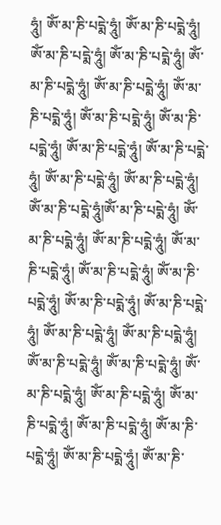ཧཱུཾ། ཨོཾ་མ་ཎི་པདྨེ་ཧཱུཾ། ཨོཾ་མ་ཎི་པདྨེ་ཧཱུཾ། ཨོཾ་མ་ཎི་པདྨེ་ཧཱུཾ། ཨོཾ་མ་ཎི་པདྨེ་ཧཱུཾ། ཨོཾ་མ་ཎི་པདྨེ་ཧཱུཾ། ཨོཾ་མ་ཎི་པདྨེ་ཧཱུཾ། ཨོཾ་མ་ཎི་པདྨེ་ཧཱུཾ། ཨོཾ་མ་ཎི་པདྨེ་ཧཱུཾ། ཨོཾ་མ་ཎི་པདྨེ་ཧཱུཾ། ཨོཾ་མ་ཎི་པདྨེ་ཧཱུཾ། ཨོཾ་མ་ཎི་པདྨེ་ཧཱུཾ། ཨོཾ་མ་ཎི་པདྨེ་ཧཱུཾ། ཨོཾ་མ་ཎི་པདྨེ་ཧཱུཾ། ཨོཾ་མ་ཎི་པདྨེ་ཧཱུཾ།ཨོཾ་མ་ཎི་པདྨེ་ཧཱུཾ། ཨོཾ་མ་ཎི་པདྨེ་ཧཱུཾ། ཨོཾ་མ་ཎི་པདྨེ་ཧཱུཾ། ཨོཾ་མ་ཎི་པདྨེ་ཧཱུཾ། ཨོཾ་མ་ཎི་པདྨེ་ཧཱུཾ། ཨོཾ་མ་ཎི་པདྨེ་ཧཱུཾ། ཨོཾ་མ་ཎི་པདྨེ་ཧཱུཾ། ཨོཾ་མ་ཎི་པདྨེ་ཧཱུཾ། ཨོཾ་མ་ཎི་པདྨེ་ཧཱུཾ། ཨོཾ་མ་ཎི་པདྨེ་ཧཱུཾ། ཨོཾ་མ་ཎི་པདྨེ་ཧཱུཾ། ཨོཾ་མ་ཎི་པདྨེ་ཧཱུཾ། ཨོཾ་མ་ཎི་པདྨེ་ཧཱུཾ། ཨོཾ་མ་ཎི་པདྨེ་ཧཱུཾ། ཨོཾ་མ་ཎི་པདྨེ་ཧཱུཾ། ཨོཾ་མ་ཎི་པདྨེ་ཧཱུཾ། ཨོཾ་མ་ཎི་པདྨེ་ཧཱུཾ། ཨོཾ་མ་ཎི་པདྨེ་ཧཱུཾ། ཨོཾ་མ་ཎི་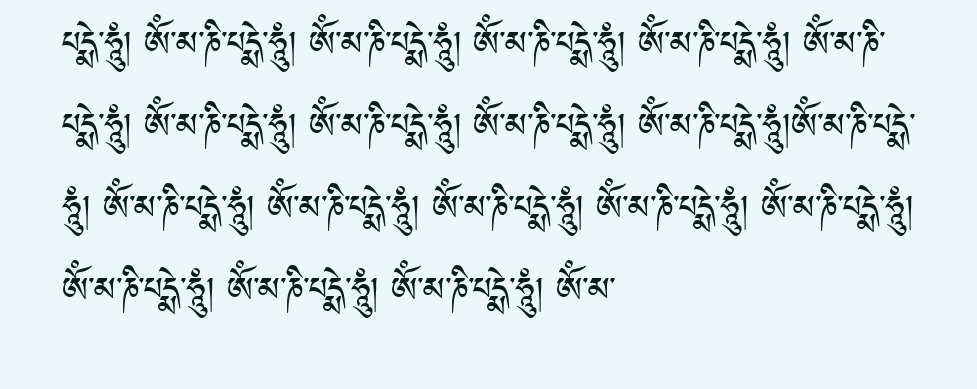པདྨེ་ཧཱུཾ། ཨོཾ་མ་ཎི་པདྨེ་ཧཱུཾ། ཨོཾ་མ་ཎི་པདྨེ་ཧཱུཾ། ཨོཾ་མ་ཎི་པདྨེ་ཧཱུཾ། ཨོཾ་མ་ཎི་པདྨེ་ཧཱུཾ། ཨོཾ་མ་ཎི་པདྨེ་ཧཱུཾ། ཨོཾ་མ་ཎི་པདྨེ་ཧཱུཾ། ཨོཾ་མ་ཎི་པདྨེ་ཧཱུཾ། ཨོཾ་མ་ཎི་པདྨེ་ཧཱུཾ། ཨོཾ་མ་ཎི་པདྨེ་ཧཱུཾ།ཨོཾ་མ་ཎི་པདྨེ་ཧཱུཾ། ཨོཾ་མ་ཎི་པདྨེ་ཧཱུཾ། ཨོཾ་མ་ཎི་པདྨེ་ཧཱུཾ། ཨོཾ་མ་ཎི་པདྨེ་ཧཱུཾ། ཨོཾ་མ་ཎི་པདྨེ་ཧཱུཾ། ཨོཾ་མ་ཎི་པདྨེ་ཧཱུཾ། ཨོཾ་མ་ཎི་པདྨེ་ཧཱུཾ། ཨོཾ་མ་ཎི་པདྨེ་ཧཱུཾ། ཨོཾ་མ་ཎི་པདྨེ་ཧཱུཾ། ཨོཾ་མ་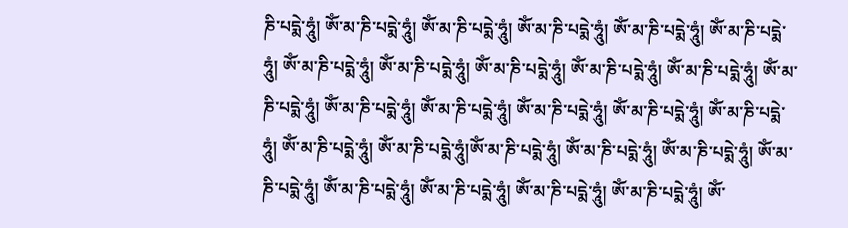ཎི་པདྨེ་ཧཱུཾ། ཨོཾ་མ་ཎི་པདྨེ་ཧཱུཾ། ཨོཾ་མ་ཎི་པདྨེ་ཧཱུཾ། ཨོཾ་མ་ཎི་པདྨེ་ཧཱུཾ། ཨོཾ་མ་ཎི་པདྨེ་ཧཱུཾ། ཨོཾ་མ་ཎི་པདྨེ་ཧཱུཾ། ཨོཾ་མ་ཎི་པདྨེ་ཧཱུཾ། ཨོཾ་མ་ཎི་པདྨེ་ཧཱུཾ། ཨོཾ་མ་ཎི་པདྨེ་ཧཱུཾ། ཨོཾ་མ་ཎི་པདྨེ་ཧཱུཾ། ཨོཾ་མ་ཎི་པདྨེ་ཧཱུཾ། ཨོཾ་མ་ཎི་པདྨེ་ཧཱུཾ། ཨོཾ་མ་ཎི་པདྨེ་ཧཱུཾ། ཨོཾ་མ་ཎི་པདྨེ་ཧཱུཾ། ཨོཾ་མ་ཎི་པདྨེ་ཧཱུཾ། ཨོཾ་མ་ཎི་པདྨེ་ཧཱུཾ། ཨོཾ་མ་ཎི་པདྨེ་ཧཱུཾ། ཨོཾ་མ་ཎི་པདྨེ་ཧཱུཾ། ཨོཾ་མ་ཎི་པདྨེ་ཧཱུཾ།ཨོཾ་མ་ཎི་པདྨེ་ཧཱུཾ། ཨོཾ་མ་ཎི་པདྨེ་ཧཱུཾ། ཨོཾ་མ་ཎི་པདྨེ་ཧཱུཾ། ཨོཾ་མ་ཎི་པདྨེ་ཧཱུཾ། ཨོཾ་མ་ཎི་པདྨེ་ཧཱུཾ། ཨོཾ་མ་ཎི་པདྨེ་ཧཱུཾ། ཨོཾ་མ་ཎི་པདྨེ་ཧཱུཾ། ཨོཾ་མ་ཎི་པདྨེ་ཧཱུཾ། ཨོཾ་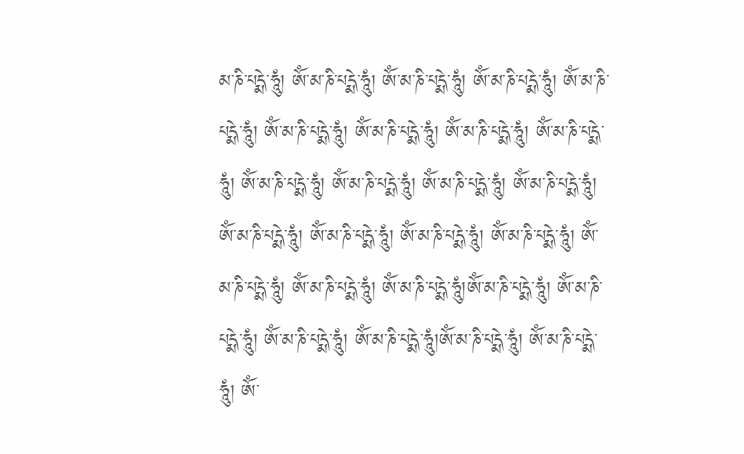མ་ཎི་པདྨེ་ཧཱུཾ། ཨོཾ་མ་ཎི་པདྨེ་ཧཱུཾ། ཨོཾ་མ་ཎི་པདྨེ་ཧཱུཾ། ཨོཾ་མ་ཎི་པདྨེ་ཧཱུཾ། ཨོཾ་མ་ཎི་པདྨེ་ཧཱུཾ། ཨོཾ་མ་ཎི་པདྨེ་ཧཱུཾ། ཨོཾ་མ་ཎི་པདྨེ་ཧཱུཾ། ཨོཾ་མ་ཎི་པདྨེ་ཧཱུཾ། ཨོཾ་མ་ཎི་པདྨེ་ཧཱུཾ། ཨོཾ་མ་ཎི་པདྨེ་ཧཱུཾ། ཨོཾ་མ་ཎི་པདྨེ་ཧཱུཾ། ཨོཾ་མ་ཎི་པདྨེ་ཧཱུཾ། ཨོཾ་མ་ཎི་པདྨེ་ཧཱུཾ། ཨོཾ་མ་ཎི་པདྨེ་ཧཱུཾ། ཨོཾ་མ་ཎི་པདྨེ་ཧཱུཾ། ཨོཾ་མ་ཎི་པདྨེ་ཧཱུཾ། ཨོཾ་མ་ཎི་པདྨེ་ཧཱུཾ། ཨོཾ་མ་ཎི་པདྨེ་ཧཱུཾ། ཨོཾ་མ་ཎི་པདྨེ་ཧཱུཾ། ཨོཾ་མ་ཎི་པདྨེ་ཧཱུཾ།ཨོཾ་མ་ཎི་པདྨེ་ཧཱུཾ། ཨོཾ་མ་ཎི་པདྨེ་ཧཱུཾ། ཨོཾ་མ་ཎི་པདྨེ་ཧཱུཾ། ཨོཾ་མ་ཎི་པདྨེ་ཧཱུཾ།ཨོཾ་མ་ཎི་པདྨེ་ཧཱུཾ། ཨོཾ་མ་ཎི་པདྨེ་ཧཱུཾ། ཨོཾ་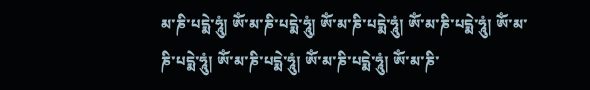མ་ཎི་པདྨེ་ཧཱུཾ། ཨོཾ་མ་ཎི་པདྨེ་ཧཱུཾ། ཨོཾ་མ་ཎི་པདྨེ་ཧཱུཾ། ཨོཾ་མ་ཎི་པདྨེ་ཧཱུཾ། ཨོཾ་མ་ཎི་པདྨེ་ཧཱུཾ། ཨོཾ་མ་ཎི་པདྨེ་ཧཱུཾ། ཨོཾ་མ་ཎི་པདྨེ་ཧཱུཾ། ཨོཾ་མ་ཎི་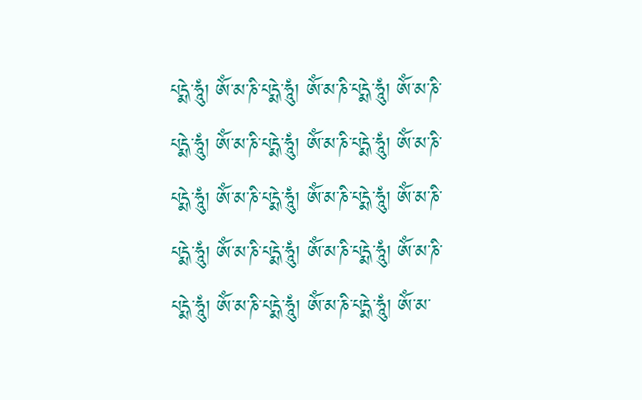པདྨེ་ཧཱུཾ། ཨོཾ་མ་ཎི་པདྨེ་ཧཱུཾ། ཨོཾ་མ་ཎི་པདྨེ་ཧཱུཾ། ཨོཾ་མ་ཎི་པདྨེ་ཧཱུཾ། ཨོཾ་མ་ཎི་པདྨེ་ཧཱུཾ། ཨོཾ་མ་ཎི་པདྨེ་ཧཱུཾ། ཨོཾ་མ་ཎི་པདྨེ་ཧཱུཾ། ཨོཾ་མ་ཎི་པདྨེ་ཧཱུཾ། ཨོཾ་མ་ཎི་པདྨེ་ཧཱུཾ། ཨོཾ་མ་ཎི་པདྨེ་ཧཱུཾ། ཨོཾ་མ་ཎི་པདྨེ་ཧཱུཾ། ཨོཾ་མ་ཎི་པདྨེ་ཧཱུཾ། ཨོཾ་མ་ཎི་པདྨེ་ཧཱུཾ། ཨོཾ་མ་ཎི་པདྨེ་ཧཱུཾ། ཨོཾ་མ་ཎི་པདྨེ་ཧཱུཾ། ཨོཾ་མ་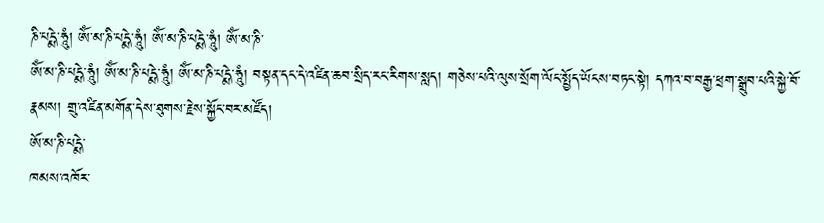ཎི་པདྨེ་ཧཱུཾ། ཨོཾ་མ་ཎི་པདྨེ་ཧཱུཾ། ཨོཾ་མ་ཎི་པདྨེ་ཧཱུཾ། ཨོཾ་མ་ཎི་
ཨོཾ་མ་ཎི་པདྨེ་ཧཱུཾ། ཨོཾ་མ་ཎི་པདྨེ་ཧཱུཾ། ཨོཾ་མ་ཎི་པདྨེ་ཧཱུཾ། བསྟན་དང་དེ་འཛིན་ཆབ་སྲིད་རང་རིགས་སླད། གཅེས་པའི་ལུས་སྲོག་ལོང་སྤྱོད་ཡོངས་བཏང་སྟེ། དཀའ་བ་བརྒྱ་ཕྲག་སྒྲུབ་པའི་སྐྱེ་བོ་རྣམས། གྲུ་འཛིན་མགོན་དེས་ཐུགས་རྗེས་སྐྱོང་བར་མཛོད།
ཨོ་མ་ཎི་པདྨེ་
ཁམས་འཁོར་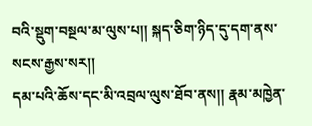བའི་སྡུག་བསྔལ་མ་ལུས་པ།། སྐད་ཅིག་ཉིད་དུ་དག་ནས་སངས་རྒྱས་སར།།
དམ་པའི་ཆོས་དང་མི་འབྲལ་ལུས་ཐོབ་ནས།། རྣམ་མཁྱེན་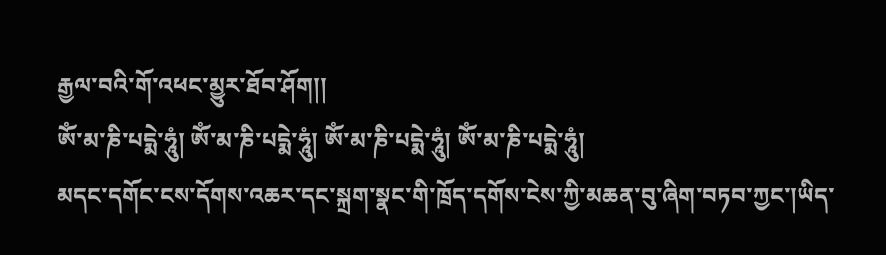རྒྱལ་བའི་གོ་འཕང་མྱུར་ཐོབ་ཤོག།།
ཨོཾ་མ་ཎི་པདྨེ་ཧཱུཾ། ཨོཾ་མ་ཎི་པདྨེ་ཧཱུཾ། ཨོཾ་མ་ཎི་པདྨེ་ཧཱུཾ། ཨོཾ་མ་ཎི་པདྨེ་ཧཱུཾ།
མདང་དགོང་ངས་དོགས་འཆར་དང་སྐྲག་སྣང་གི་ཁྲོད་དགོས་ངེས་ཀྱི་མཆན་བུ་ཞིག་བཏབ་ཀྱང་།ཡིད་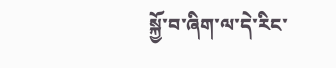སྐྱོ་བ་ཞིག་ལ་དེ་རིང་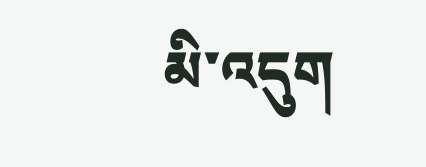མི་འདུག